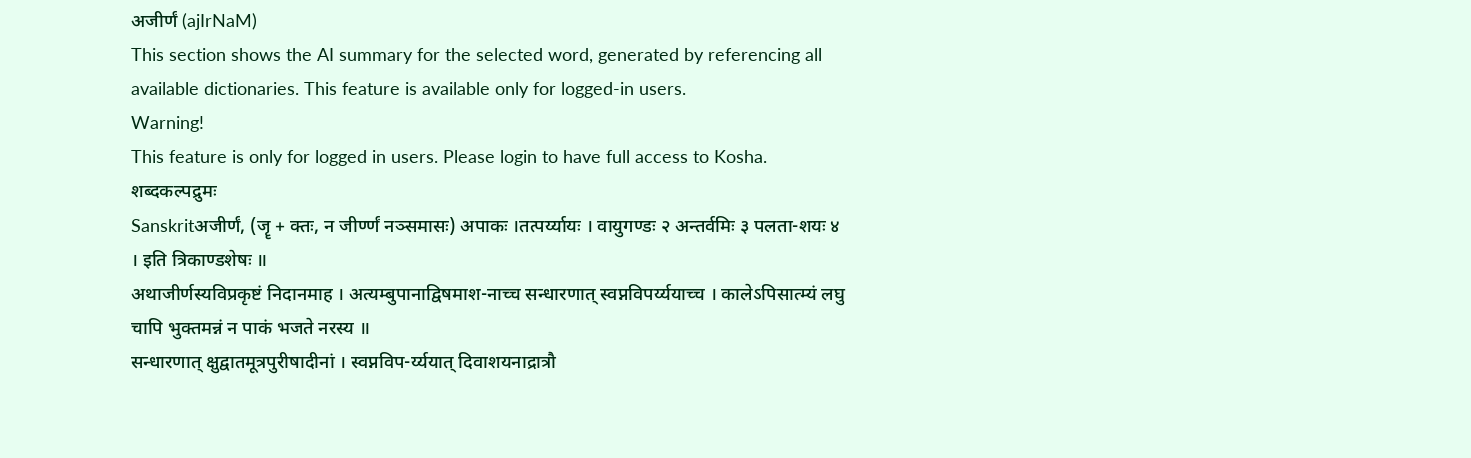अजीर्णं (ajIrNaM)
This section shows the AI summary for the selected word, generated by referencing all available dictionaries. This feature is available only for logged-in users.
Warning!
This feature is only for logged in users. Please login to have full access to Kosha.
शब्दकल्पद्रुमः
Sanskritअजीर्णं, (जॄ + क्तः, न जीर्ण्णं नञ्समासः) अपाकः ।तत्पर्य्यायः । वायुगण्डः २ अन्तर्वमिः ३ पलता-शयः ४ । इति त्रिकाण्डशेषः ॥
अथाजीर्णस्यविप्रकृष्टं निदानमाह । अत्यम्बुपानाद्विषमाश-नाच्च सन्धारणात् स्वप्नविपर्य्ययाच्च । कालेऽपिसात्म्यं लघु चापि भुक्तमन्नं न पाकं भजते नरस्य ॥
सन्धारणात् क्षुद्वातमूत्रपुरीषादीनां । स्वप्नविप-र्य्ययात् दिवाशयनाद्रात्रौ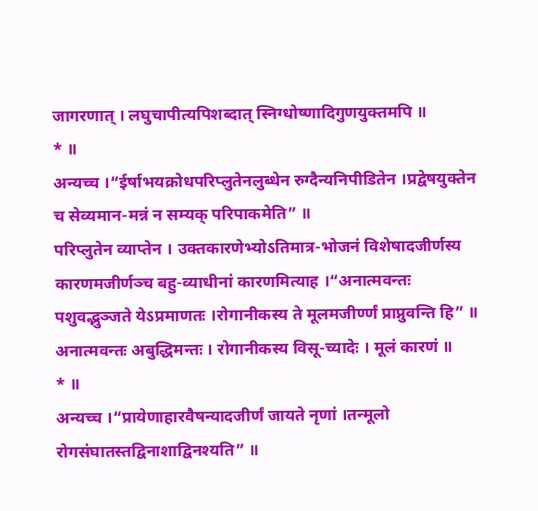जागरणात् । लघुचापीत्यपिशब्दात् स्निग्धोष्णादिगुणयुक्तमपि ॥
* ॥
अन्यच्च ।“ईर्षाभयक्रोधपरिप्लुतेनलुब्धेन रुग्दैन्यनिपीडितेन ।प्रद्वेषयुक्तेन च सेव्यमान-मन्नं न सम्यक् परिपाकमेति” ॥
परिप्लुतेन व्याप्तेन । उक्तकारणेभ्योऽतिमात्र-भोजनं विशेषादजीर्णस्य कारणमजीर्णञ्च बहु-व्याधीनां कारणमित्याह ।“अनात्मवन्तः पशुवद्भुञ्जते येऽप्रमाणतः ।रोगानीकस्य ते मूलमजीर्ण्णं प्राप्नुवन्ति हि” ॥
अनात्मवन्तः अबुद्धिमन्तः । रोगानीकस्य विसू-च्यादेः । मूलं कारणं ॥
* ॥
अन्यच्च ।“प्रायेणाहारवैषन्यादजीर्णं जायते नृणां ।तन्मूलो रोगसंघातस्तद्विनाशाद्विनश्यति” ॥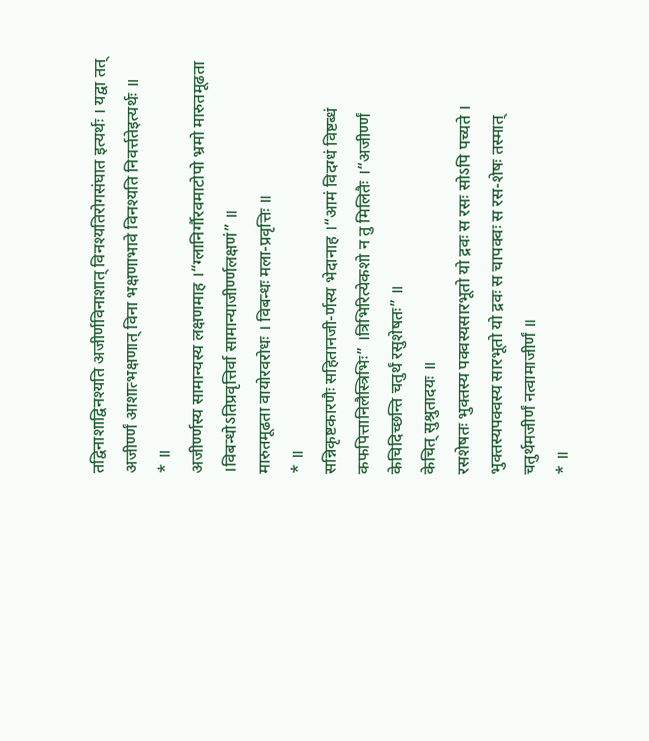तद्विनाशाद्विनश्यति अजीर्णविनाशात् विनश्यतिरोगसंघात इत्यर्थः । यद्वा तत् अजीर्ण्णं आशात्भक्षणात् विना भक्षणाभावे विनश्यति निवर्त्ततेइत्यर्थः ॥
* ॥
अजीर्ण्णस्य सामान्यस्य लक्षणमाह ।“ग्लानिर्गौरवमाटोपो भ्रमो मारुतमूढता ।विबन्धोऽतिप्रवृत्तिर्वा सामान्याजीर्ण्णलक्षणं” ॥
मारुतमूढता वायोरवरोधः । विबन्धः मला-प्रवृत्तिः ॥
* ॥
सन्निकृष्टकारणैः सहितानजी-र्णस्य भेदानाह ।“आमं विदग्धं विष्टब्धं कफपित्तानिलैस्त्रिभिः” ।त्रिभिरित्येकशो न तु मिलितैः ।“अजीर्ण्णं केचिदिच्छन्ति चतुर्थं रसुशेषतः” ॥
केचित् सुश्रुतादयः ॥
रसशेषतः भुक्तस्य पक्वस्यसारभूतो यो द्रवः स रसः सोऽपि पच्यते । भुक्तस्यपक्वस्य सारभूतो यो द्रवः स चापक्वः स रस-शेषः तस्मात् चतुर्थमजीर्णं नत्वामाजीर्णं ॥
* ॥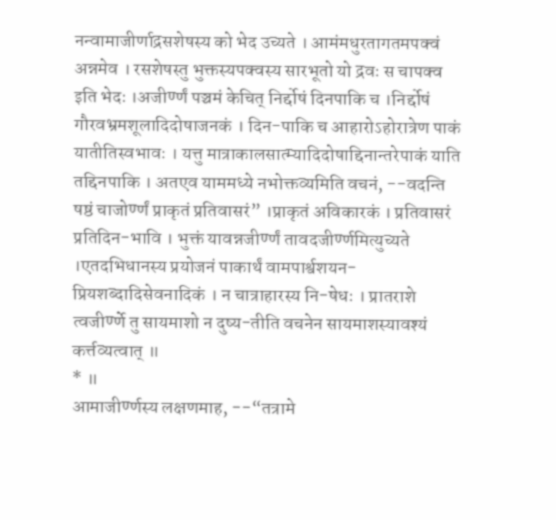नन्वामाजीर्णाद्रसशेषस्य को भेद उच्यते । आमंमधुरतागतमपक्वं अन्नमेव । रसशेषस्तु भुक्तस्यपक्वस्य सारभूतो यो द्रवः स चापक्व इति भेदः ।अजीर्ण्णं पञ्चमं केचित् निर्द्दोषं दिनपाकि च ।निर्द्दोषं गौरवभ्रमशूलादिदोषाजनकं । दिन-पाकि च आहारोऽहोरात्रेण पाकं यातीतिस्वभावः । यत्तु मात्राकालसात्म्यादिदोषाद्दिनान्तरेपाकं याति तद्दिनपाकि । अतएव याममध्ये नभोक्तव्यमिति वचनं, --वदन्ति षष्ठं चाजोर्ण्णं प्राकृतं प्रतिवासरं” ।प्राकृतं अविकारकं । प्रतिवासरं प्रतिदिन-भावि । भुक्तं यावन्नजीर्ण्णं तावदजीर्ण्णमित्युच्यते ।एतदभिधानस्य प्रयोजनं पाकार्थं वामपार्श्वशयन-प्रियशब्दादिसेवनादिकं । न चात्राहारस्य नि-षेधः । प्रातराशे त्वजीर्ण्णे तु सायमाशो न दुष्य-तीति वचनेन सायमाशस्यावश्यं कर्त्तव्यत्वात् ॥
* ॥
आमाजीर्ण्णस्य लक्षणमाह, --“तत्रामे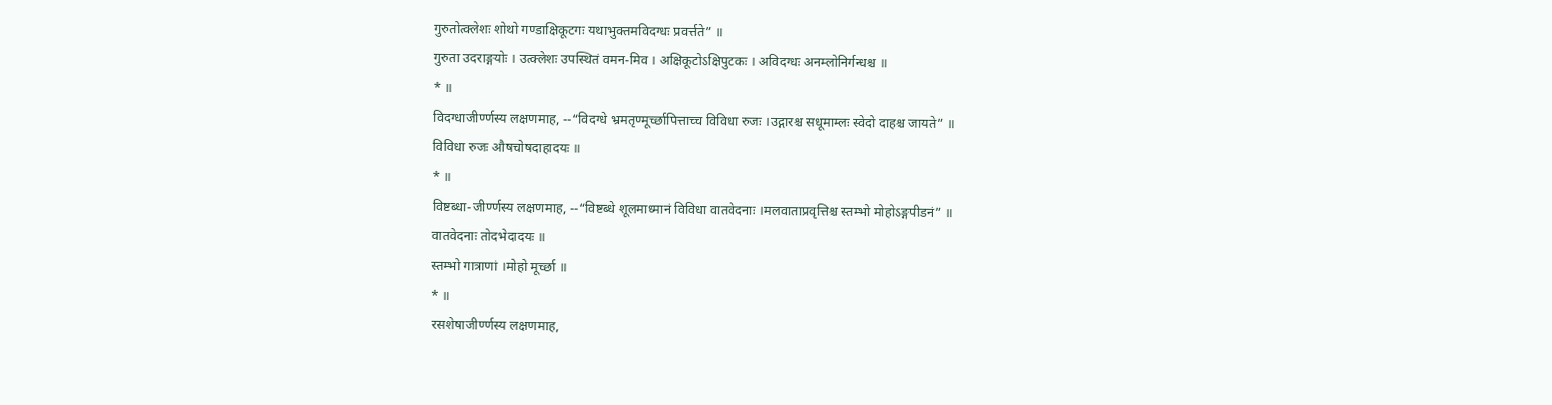गुरुतोत्क्लेशः शोथो गण्डाक्षिकूटगः यथाभुक्तमविदग्धः प्रवर्त्तते” ॥
गुरुता उदराङ्गयोः । उत्क्लेशः उपस्थितं वमन-मिव । अक्षिकूटोऽक्षिपुटकः । अविदग्धः अनम्लोनिर्गन्धश्च ॥
* ॥
विदग्धाजीर्ण्णस्य लक्षणमाह, --“विदग्धे भ्रमतृण्मूर्च्छापित्ताच्च विविधा रुजः ।उद्गारश्च सधूमाम्लः स्वेदो दाहश्च जायते” ॥
विविधा रुजः औषचोषदाहादयः ॥
* ॥
विष्टब्धा-जीर्ण्णस्य लक्षणमाह, --“विष्टब्धे शूलमाध्मानं विविधा वातवेदनाः ।मलवाताप्रवृत्तिश्च स्तम्भो मोहोऽङ्गपीडनं” ॥
वातवेदनाः तोदभेदादयः ॥
स्तम्भो गात्राणां ।मोहो मूर्च्छा ॥
* ॥
रसशेषाजीर्ण्णस्य लक्षणमाह,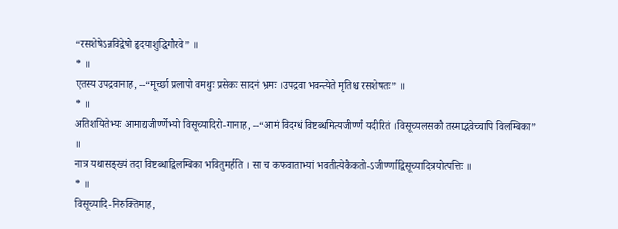“रसशेषेऽन्नविद्वेषो हृदयाशुद्धिगौरवे” ॥
* ॥
एतस्य उपद्रवानाह, --“मूर्च्छा प्रलापो वमथुः प्रसेकः सादनं भ्रमः ।उपद्रवा भवन्त्येते मृतिश्च रसशेषतः” ॥
* ॥
अतिशयितेभ्यः आमाद्यजीर्ण्णेभ्यो विसूच्यादिरो-गानाह, --“आमं विदग्धं विष्टब्धमित्यजीर्ण्णं यदीरितं ।विसूच्यलसकौ तस्माद्भवेच्चापि विलम्बिका” ॥
नात्र यथासङ्ख्यं तदा विष्टब्धाद्विलम्बिका भवितुमर्हति । सा च कफवाताभ्यां भवतीत्येकैकतो-ऽजीर्ण्णाद्विसूच्यादित्रयोत्पत्तिः ॥
* ॥
विसूच्यादि-निरुक्तिमाह,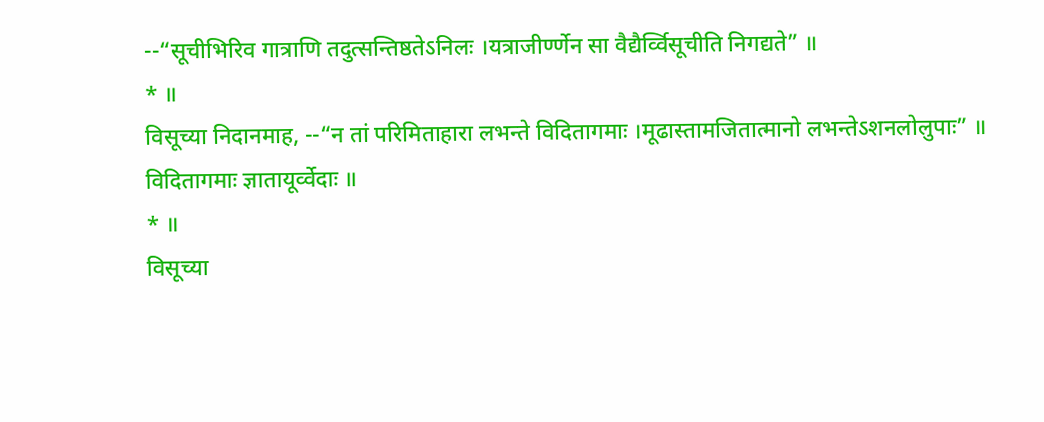--“सूचीभिरिव गात्राणि तदुत्सन्तिष्ठतेऽनिलः ।यत्राजीर्ण्णेन सा वैद्यैर्व्विसूचीति निगद्यते” ॥
* ॥
विसूच्या निदानमाह, --“न तां परिमिताहारा लभन्ते विदितागमाः ।मूढास्तामजितात्मानो लभन्तेऽशनलोलुपाः” ॥
विदितागमाः ज्ञातायूर्व्वेदाः ॥
* ॥
विसूच्या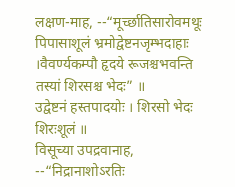लक्षण-माह, --“मूर्च्छातिसारोवमथूः पिपासाशूलं भ्रमोद्वेष्टनजृम्भदाहाः ।वैवर्ण्यकम्पौ हृदये रूजश्चभवन्ति तस्यां शिरसश्च भेदः” ॥
उद्वेष्टनं हस्तपादयोः । शिरसो भेदः शिरःशूलं ॥
विसूच्या उपद्रवानाह, --“निद्रानाशोऽरतिः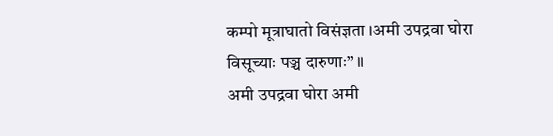कम्पो मूत्राघातो विसंज्ञता ।अमी उपद्रवा घोरा विसूच्याः पञ्च दारुणाः” ॥
अमी उपद्रवा घोरा अमी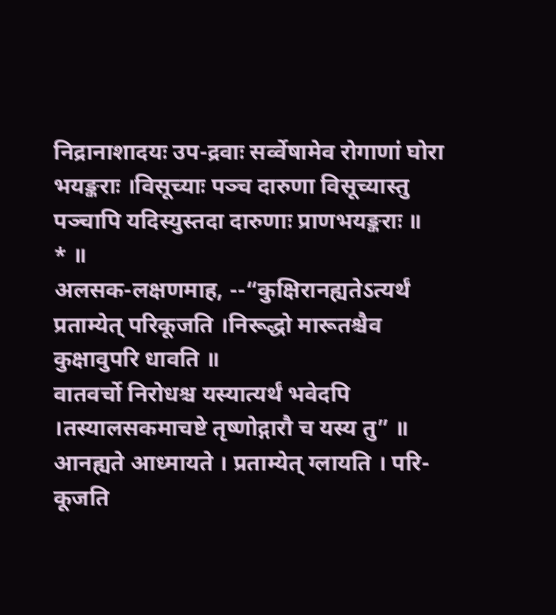निद्रानाशादयः उप-द्रवाः सर्व्वेषामेव रोगाणां घोरा भयङ्कराः ।विसूच्याः पञ्च दारुणा विसूच्यास्तु पञ्चापि यदिस्युस्तदा दारुणाः प्राणभयङ्कराः ॥
* ॥
अलसक-लक्षणमाह, --“कुक्षिरानह्यतेऽत्यर्थं प्रताम्येत् परिकूजति ।निरूद्धो मारूतश्चैव कुक्षावुपरि धावति ॥
वातवर्चो निरोधश्च यस्यात्यर्थं भवेदपि ।तस्यालसकमाचष्टे तृष्णोद्गारौ च यस्य तु” ॥
आनह्यते आध्मायते । प्रताम्येत् ग्लायति । परि-कूजति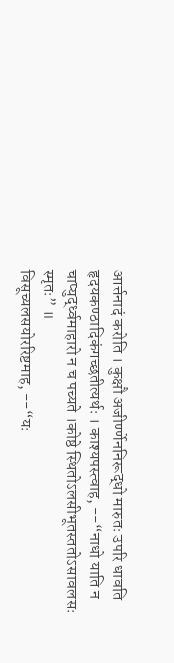आर्त्तनादं करोति । कुक्षौ अजीर्ण्णेननिरूद्धो मारुतः उपरि धावति हृदयकण्ठादिकंगच्छतीत्यर्थः । काश्यपस्त्वाह, --“नाधो याति न चाप्युर्द्ध्वमाहारो न च पच्यते ।कोष्ठे स्थितोऽलसीभूतस्ततोऽसावलसः स्मृतः” ॥
विसूच्यलसयोररिष्टमाह, --“यः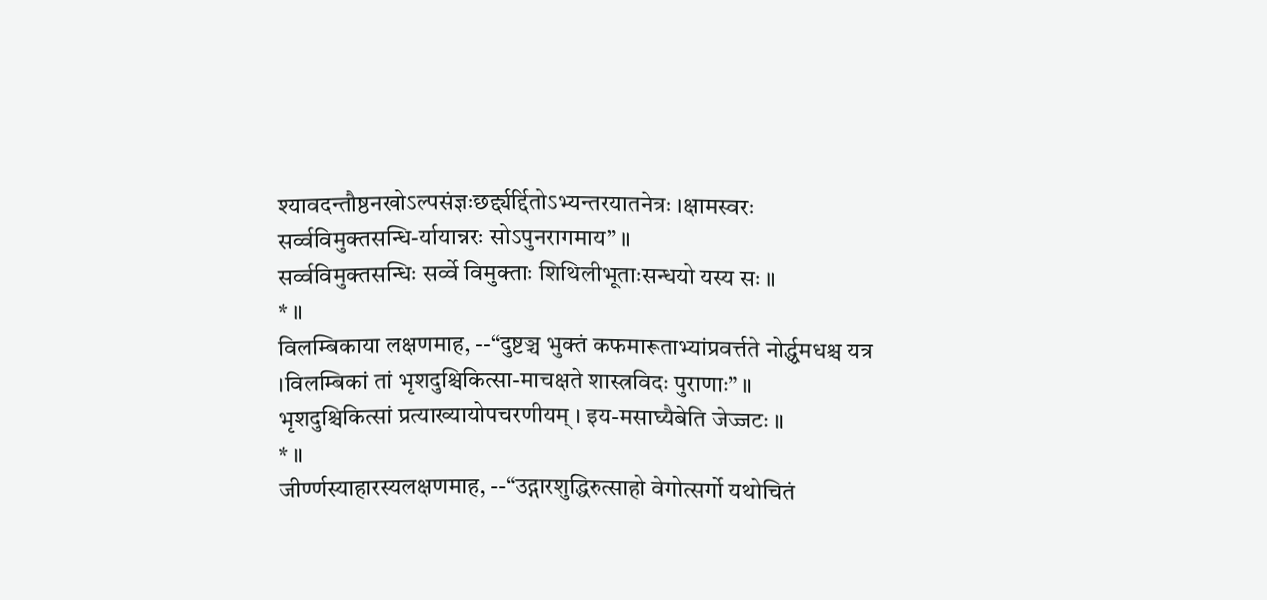श्यावदन्तौष्ठनखोऽल्पसंज्ञःछर्द्द्यर्द्दितोऽभ्यन्तरयातनेत्रः ।क्षामस्वरः सर्व्वविमुक्तसन्धि-र्यायान्नरः सोऽपुनरागमाय” ॥
सर्व्वविमुक्तसन्धिः सर्व्वे विमुक्ताः शिथिलीभूताःसन्धयो यस्य सः ॥
* ॥
विलम्बिकाया लक्षणमाह, --“दुष्टञ्च भुक्तं कफमारूताभ्यांप्रवर्त्तते नोर्द्ध्वमधश्च यत्र ।विलम्बिकां तां भृशदुश्चिकित्सा-माचक्षते शास्त्रविदः पुराणाः” ॥
भृशदुश्चिकित्सां प्रत्याख्यायोपचरणीयम् । इय-मसाघ्यैबेति जेज्जटः ॥
* ॥
जीर्ण्णस्याहारस्यलक्षणमाह, --“उद्गारशुद्धिरुत्साहो वेगोत्सर्गो यथोचितं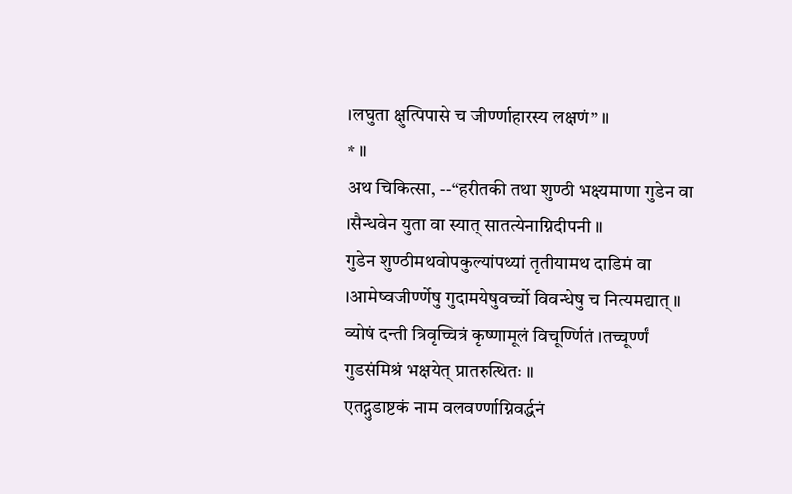।लघुता क्षुत्पिपासे च जीर्ण्णाहारस्य लक्षणं” ॥
* ॥
अथ चिकित्सा, --“हरीतकी तथा शुण्ठी भक्ष्यमाणा गुडेन वा ।सैन्धवेन युता वा स्यात् सातत्येनाग्निदीपनी ॥
गुडेन शुण्ठीमथवोपकुल्यांपथ्यां तृतीयामथ दाडिमं वा ।आमेष्वजीर्ण्णेषु गुदामयेषुवर्च्चो विवन्धेषु च नित्यमद्यात् ॥
व्योषं दन्ती त्रिवृच्चित्रं कृष्णामूलं विचूर्ण्णितं ।तच्चूर्ण्णं गुडसंमिश्रं भक्षयेत् प्रातरुत्थितः ॥
एतद्गुडाष्टकं नाम वलवर्ण्णाग्निवर्द्धनं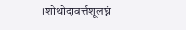।शोथोदावर्त्तशूलघ्नं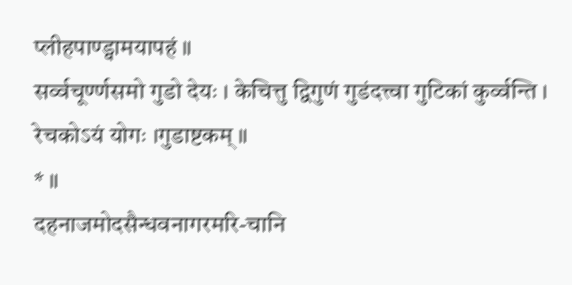प्लीहपाण्ड्वामयापहं ॥
सर्व्वचूर्ण्णसमो गुडो देयः । केचित्तु द्विगुणं गुडंदत्त्वा गुटिकां कुर्व्वन्ति । रेचकोऽयं योगः ।गुडाष्टकम् ॥
* ॥
दहनाजमोदसैन्धवनागरमरि-चानि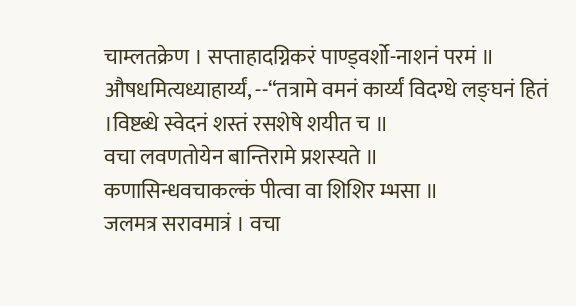चाम्लतक्रेण । सप्ताहादग्निकरं पाण्ड्वर्शो-नाशनं परमं ॥
औषधमित्यध्याहार्य्यं, --“तत्रामे वमनं कार्य्यं विदग्धे लङ्घनं हितं ।विष्टब्धे स्वेदनं शस्तं रसशेषे शयीत च ॥
वचा लवणतोयेन बान्तिरामे प्रशस्यते ॥
कणासिन्धवचाकल्कं पीत्वा वा शिशिर म्भसा ॥
जलमत्र सरावमात्रं । वचा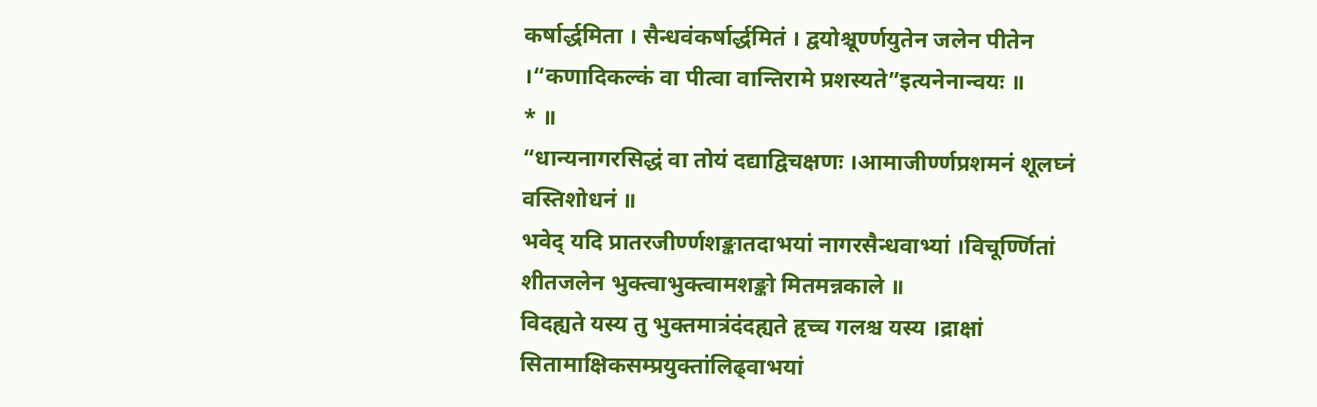कर्षार्द्धमिता । सैन्धवंकर्षार्द्धमितं । द्वयोश्चूर्ण्णयुतेन जलेन पीतेन ।“कणादिकल्कं वा पीत्वा वान्तिरामे प्रशस्यते”इत्यनेनान्वयः ॥
* ॥
“धान्यनागरसिद्धं वा तोयं दद्याद्विचक्षणः ।आमाजीर्ण्णप्रशमनं शूलघ्नं वस्तिशोधनं ॥
भवेद् यदि प्रातरजीर्ण्णशङ्कातदाभयां नागरसैन्धवाभ्यां ।विचूर्ण्णितां शीतजलेन भुक्त्वाभुक्त्वामशङ्को मितमन्नकाले ॥
विदह्यते यस्य तु भुक्तमात्रंदंदह्यते हृच्च गलश्च यस्य ।द्राक्षां सितामाक्षिकसम्प्रयुक्तांलिढ्वाभयां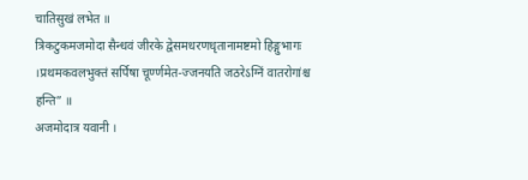चातिसुखं लभेत ॥
त्रिकटुकमजमोदा सैन्धवं जीरके द्वेसमधरणधृतानामष्टमो हिङ्गुभागः ।प्रथमकवलभुक्तं सर्पिषा चूर्ण्णमेत-ज्जनयति जठरेऽग्निं वातरोगांश्च हन्ति” ॥
अजमोदात्र यवानी ।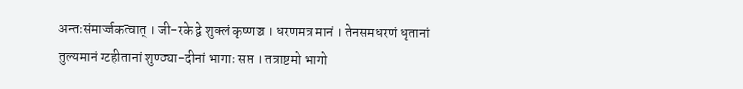अन्तःसंमार्ज्जकत्वात् । जी-रके द्वे शुक्लं कृष्णञ्च । धरणमत्र मानं । तेनसमधरणं धृतानां तुल्यमानं ग्टहीतानां शुण्ठ्या-दीनां भागाः सप्त । तत्राष्टमो भागो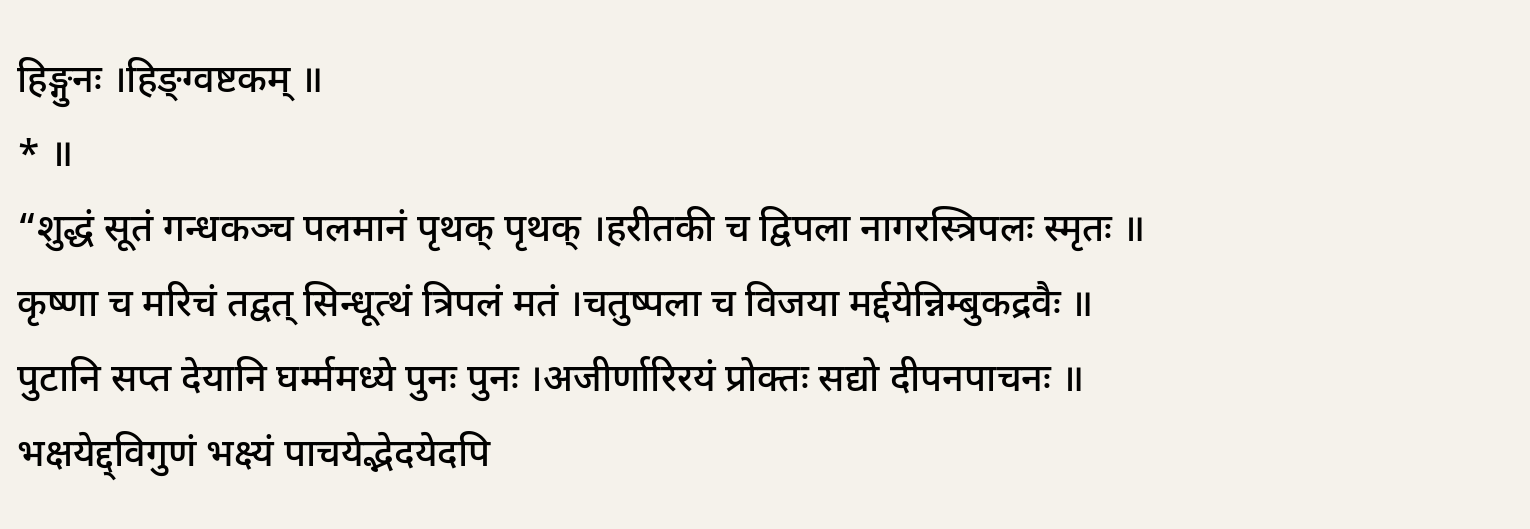हिङ्गुनः ।हिङ्ग्वष्टकम् ॥
* ॥
“शुद्धं सूतं गन्धकञ्च पलमानं पृथक् पृथक् ।हरीतकी च द्विपला नागरस्त्रिपलः स्मृतः ॥
कृष्णा च मरिचं तद्वत् सिन्धूत्थं त्रिपलं मतं ।चतुष्पला च विजया मर्द्दयेन्निम्बुकद्रवैः ॥
पुटानि सप्त देयानि घर्म्ममध्ये पुनः पुनः ।अजीर्णारिरयं प्रोक्तः सद्यो दीपनपाचनः ॥
भक्षयेद्द्विगुणं भक्ष्यं पाचयेद्भेदयेदपि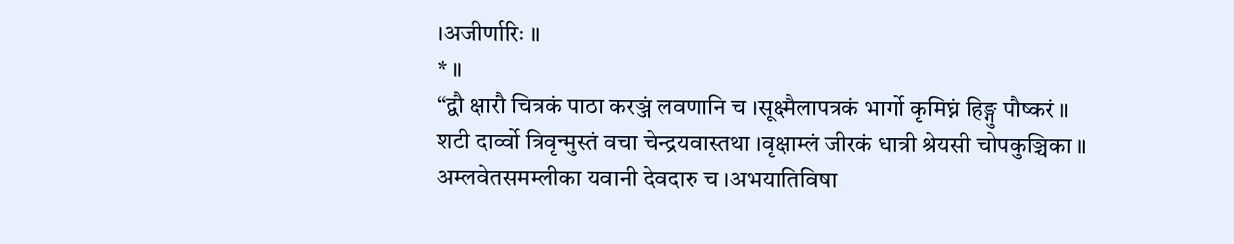।अजीर्णारिः ॥
* ॥
“द्वौ क्षारौ चित्रकं पाठा करञ्जं लवणानि च ।सूक्ष्मैलापत्रकं भार्गो कृमिघ्नं हिङ्गु पौष्करं ॥
शटी दार्व्वो त्रिवृन्मुस्तं वचा चेन्द्रयवास्तथा ।वृक्षाम्लं जीरकं धात्री श्रेयसी चोपकुञ्चिका ॥
अम्लवेतसमम्लीका यवानी देवदारु च ।अभयातिविषा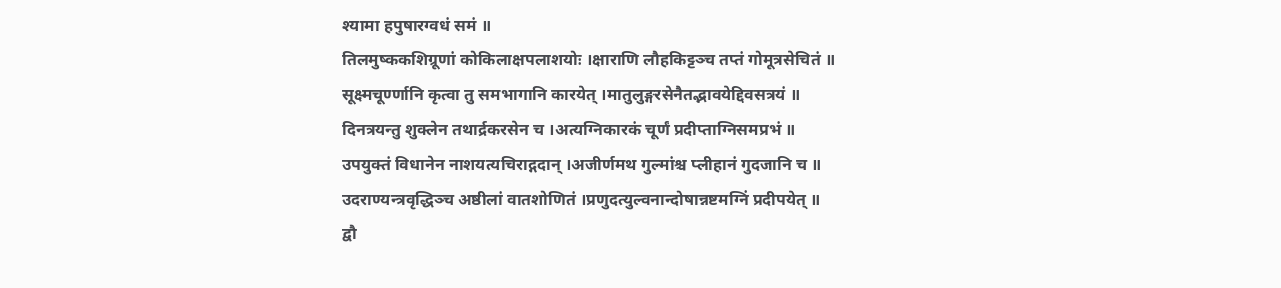श्यामा हपुषारग्वधं समं ॥
तिलमुष्ककशिग्रूणां कोकिलाक्षपलाशयोः ।क्षाराणि लौहकिट्टञ्च तप्तं गोमूत्रसेचितं ॥
सूक्ष्मचूर्ण्णानि कृत्वा तु समभागानि कारयेत् ।मातुलुङ्गरसेनैतद्भावयेद्दिवसत्रयं ॥
दिनत्रयन्तु शुक्लेन तथार्द्रकरसेन च ।अत्यग्निकारकं चूर्णं प्रदीप्ताग्निसमप्रभं ॥
उपयुक्तं विधानेन नाशयत्यचिराद्गदान् ।अजीर्णमथ गुल्मांश्च प्लीहानं गुदजानि च ॥
उदराण्यन्त्रवृद्धिञ्च अष्ठीलां वातशोणितं ।प्रणुदत्युल्वनान्दोषान्नष्टमग्निं प्रदीपयेत् ॥
द्वौ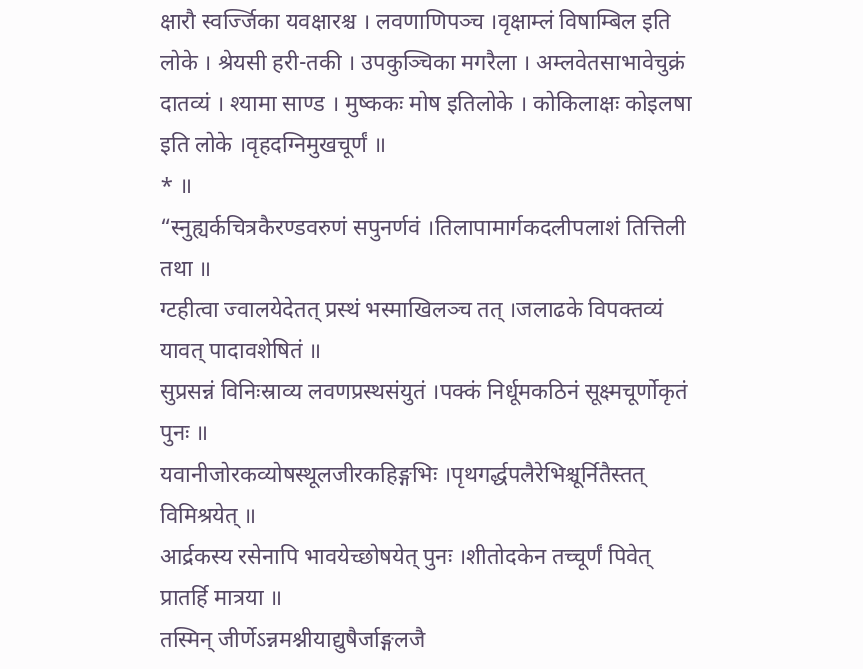क्षारौ स्वर्ज्जिका यवक्षारश्च । लवणाणिपञ्च ।वृक्षाम्लं विषाम्बिल इति लोके । श्रेयसी हरी-तकी । उपकुञ्चिका मगरैला । अम्लवेतसाभावेचुक्रं दातव्यं । श्यामा साण्ड । मुष्ककः मोष इतिलोके । कोकिलाक्षः कोइलषा इति लोके ।वृहदग्निमुखचूर्णं ॥
* ॥
“स्नुह्यर्कचित्रकैरण्डवरुणं सपुनर्णवं ।तिलापामार्गकदलीपलाशं तित्तिली तथा ॥
ग्टहीत्वा ज्वालयेदेतत् प्रस्थं भस्माखिलञ्च तत् ।जलाढके विपक्तव्यं यावत् पादावशेषितं ॥
सुप्रसन्नं विनिःस्राव्य लवणप्रस्थसंयुतं ।पक्कं निर्धूमकठिनं सूक्ष्मचूर्णोकृतं पुनः ॥
यवानीजोरकव्योषस्थूलजीरकहिङ्गभिः ।पृथगर्द्धपलैरेभिश्चूर्नितैस्तत् विमिश्रयेत् ॥
आर्द्रकस्य रसेनापि भावयेच्छोषयेत् पुनः ।शीतोदकेन तच्चूर्णं पिवेत् प्रातर्हि मात्रया ॥
तस्मिन् जीर्णेऽन्नमश्नीयाद्युषैर्जाङ्गलजै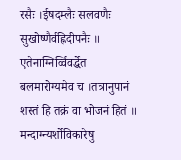रसैः ।ईषदम्लैः सलवणैः सुखोष्णैर्वह्निदीपनैः ॥
एतेनाग्निर्व्विवर्द्धेत बलमारोग्यमेव च ।तत्रानुपानं शस्तं हि तक्रं वा भोजनं हितं ॥
मन्दाग्न्यर्शोविकारेषु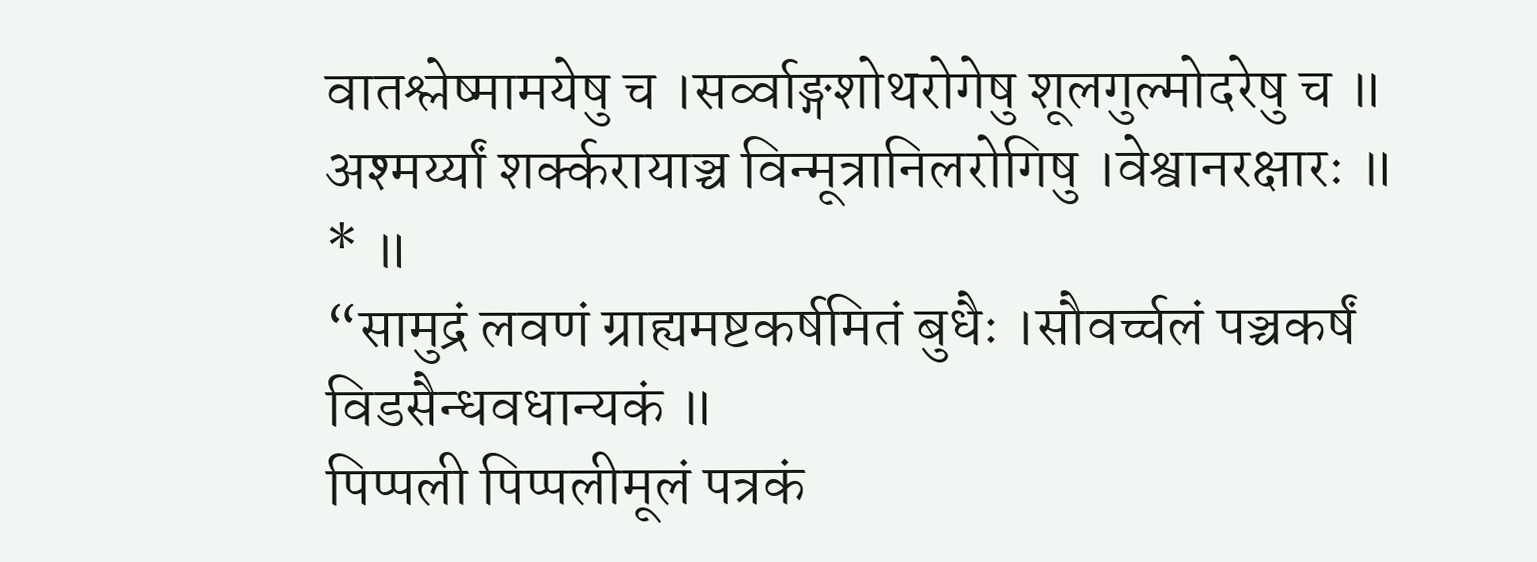वातश्लेष्मामयेषु च ।सर्व्वाङ्गशोथरोगेषु शूलगुल्मोदरेषु च ॥
अश्मर्य्यां शर्क्करायाञ्च विन्मूत्रानिलरोगिषु ।वेश्वानरक्षारः ॥
* ॥
“सामुद्रं लवणं ग्राह्यमष्टकर्षमितं बुधैः ।सौवर्च्चलं पञ्चकर्षं विडसैन्धवधान्यकं ॥
पिप्पली पिप्पलीमूलं पत्रकं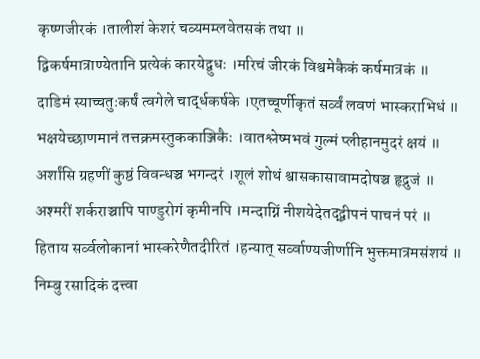कृष्णजीरकं ।तालीशं केशरं चव्यमम्लवेतसकं तथा ॥
द्विकर्षमात्राण्येतानि प्रत्येकं कारयेद्वुधः ।मरिचं जीरकं विश्वमेकैकं कर्षमात्रकं ॥
दाडिमं स्याच्चतुःकर्षं त्वगेले चार्द्धकर्षके ।एतच्चूर्णीकृतं सर्व्वं लवणं भास्कराभिधं ॥
भक्षयेच्छाणमानं तत्तक्रमस्तुककाञ्जिकैः ।वातश्लेष्मभवं गुल्मं प्लीहानमुदरं क्षयं ॥
अर्शांसि ग्रहणीं कुष्ठं विवन्धञ्च भगन्दरं ।शूलं शोथं श्वासकासावामदोषञ्च हृद्रुजं ॥
अश्मरीं शर्कराञ्चापि पाण्डुरोगं कृमीनपि ।मन्दाग्निं नीशयेदेतद्द्वीपनं पाचनं परं ॥
हिताय सर्व्वलोकानां भास्करेणैतदीरितं ।हन्यात् सर्व्वाण्यजीर्णानि भुक्तमात्रमसंशयं ॥
निम्बु रसादिकं दत्त्वा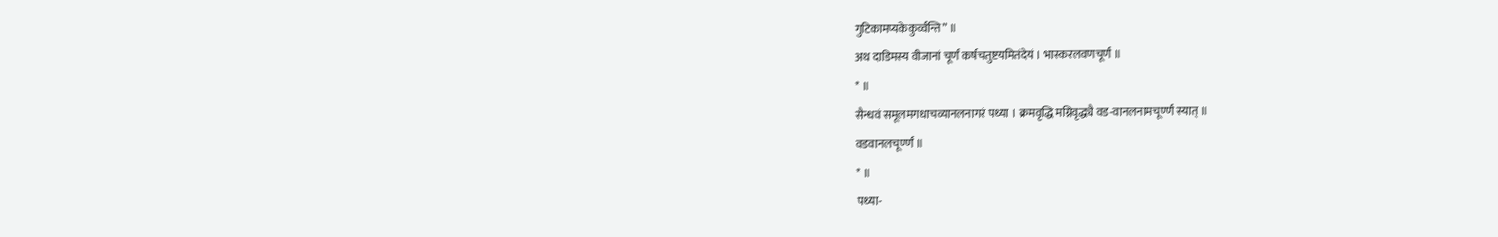गुटिकामप्यकेकुर्व्वन्ति” ॥
अथ दाडिमस्य वीजानां चूर्णं कर्षचतुष्टयमितंदेयं । भास्करलवणचूर्णं ॥
* ॥
सैन्धवं समूलमगधाचव्यानलनागरं पथ्या । क्रमवृद्धि मग्निवृद्ध्यै वड-वानलनामचूर्ण्णं स्यात् ॥
वडवानलचूर्ण्णं ॥
* ॥
पथ्या-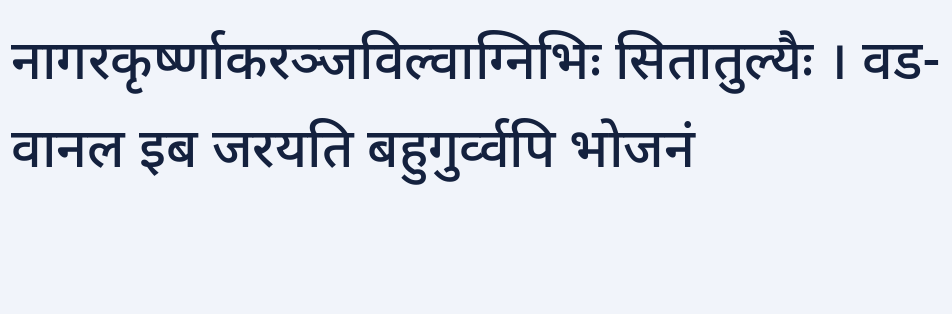नागरकृर्ष्णाकरञ्जविल्वाग्निभिः सितातुल्यैः । वड-वानल इब जरयति बहुगुर्व्वपि भोजनं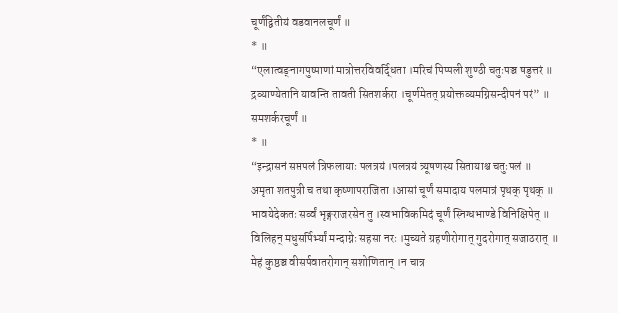चूर्णंद्वितीयं वडवानलचूर्णं ॥
* ॥
“एलात्वङ्नागपुष्पाणां मात्रोत्तरविवर्द्धिता ।मरिचं पिप्पली शुण्ठी चतुःपञ्च षडुत्तरं ॥
द्रव्याण्येतानि यावन्ति तावती सितशर्करा ।चूर्णमेतत् प्रयोक्तव्यमग्निसन्दीपनं परं” ॥
समशर्करचूर्णं ॥
* ॥
“इन्द्रासनं सप्तपलं त्रिफलायाः पलत्रयं ।पलत्रयं त्र्यूषणस्य सितायाश्च चतुःपलं ॥
अमृता शतपुत्री च तथा कृष्णापराजिता ।आसां चूर्णं समादाय पलमात्रं पृथक् पृथक् ॥
भावयेदेकतः सर्व्वं भृङ्गराजरसेन तु ।स्वभाविकमिदं चूर्णं स्निग्धभाण्डे विनिक्षिपेत् ॥
विलिहन् मधुसर्पिर्भ्यां मन्दाग्नेः सहसा नरः ।मुच्यते ग्रहणीरोगात् गुदरोगात् सजाठरात् ॥
मेहं कुष्ठञ्च वीसर्पवातरोगान् सशोणितान् ।न चात्र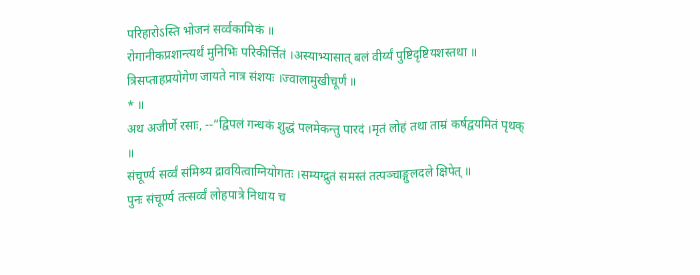परिहारोऽस्ति भोजनं सर्व्वकामिकं ॥
रोगानीकप्रशान्त्यर्थं मुनिभिः परिकीर्त्तितं ।अस्याभ्यासात् बलं वीर्य्यं पुष्टिदृष्टियशस्तथा ॥
त्रिसप्ताहप्रयोगेण जायते नात्र संशयः ।ज्वालामुखीचूर्णं ॥
* ॥
अथ अजीर्णे रसाः, --“द्विपलं गन्धकं शुद्धं पलमेकन्तु पारदं ।मृतं लोहं तथा ताम्रं कर्षद्वयमितं पृथक् ॥
संचूर्ण्य सर्व्वं संमिश्र्य द्रावयित्वाग्नियोगतः ।सम्यग्द्रुतं समस्तं तत्पञ्चाङ्गुलदले क्षिपेत् ॥
पुनः संचूर्ण्य तत्सर्व्वं लोहपात्रे निधाय च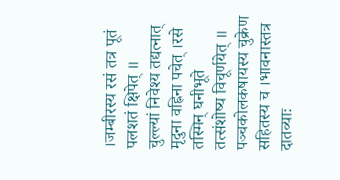।जम्बीरस्य रसं तत्र पूतं पलशतं क्षिपेत् ॥
चुल्ल्यां निवेश्य तद्यत्नात् मृदुना वह्निना पचेत् ।रसे तस्मिन् घनीभूते तत्संशोष्य विचूर्णयेत् ॥
पञ्चकोलकषायस्य चुक्रेण सहितस्य च ।भावनास्तत्र दातव्याः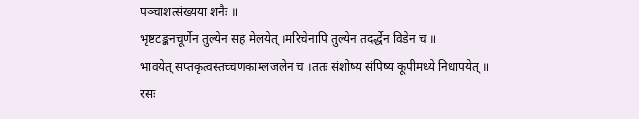पञ्चाशत्संख्यया शनैः ॥
भृष्टटङ्कनचूर्णेन तुल्येन सह मेलयेत् ।मरिचेनापि तुल्येन तदर्द्धेन विडेन च ॥
भावयेत् सप्तकृत्वस्तच्चणकाम्लजलेन च ।ततः संशोष्य संपिष्य कूपीमध्ये निधापयेत् ॥
रसः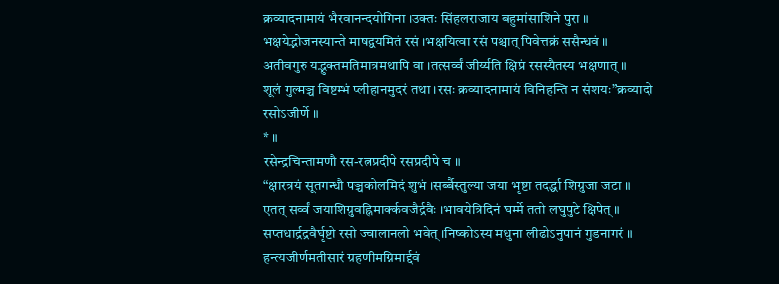क्रव्यादनामायं भैरवानन्दयोगिना ।उक्तः सिंहलराजाय बहुमांसाशिने पुरा ॥
भक्षयेद्भोजनस्यान्ते माषद्वयमितं रसं ।भक्षयित्वा रसं पश्चात् पिवेत्तक्रं ससैन्धवं ॥
अतीवगुरु यद्भुक्तमतिमात्रमथापि वा ।तत्सर्व्वं जीर्य्यति क्षिप्रं रसस्यैतस्य भक्षणात् ॥
शूलं गुल्मञ्च विष्टम्भं प्लीहानमुदरं तथा ।रसः क्रव्यादनामायं विनिहन्ति न संशयः”क्रव्यादो रसोऽजीर्णे ॥
* ॥
रसेन्द्रचिन्तामणौ रस-रत्नप्रदीपे रसप्रदीपे च ॥
“क्षारत्रयं सूतगन्धौ पञ्चकोलमिदं शुभं ।सर्ब्बैस्तुल्या जया भृष्टा तदर्द्धा शिग्रुजा जटा ॥
एतत् सर्व्वं जयाशिग्रुवह्निमार्क्कवजैर्द्रवैः ।भावयेत्रिदिनं घर्म्मे ततो लघुपुटे क्षिपेत् ॥
सप्तधार्द्रद्रवैर्घृष्टो रसो ज्वालानलो भवेत् ।निष्कोऽस्य मधुना लीढोऽनुपानं गुडनागरं ॥
हन्त्यजीर्णमतीसारं ग्रहणीमग्निमार्द्दवं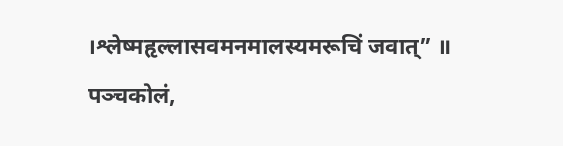।श्लेष्महृल्लासवमनमालस्यमरूचिं जवात्” ॥
पञ्चकोलं,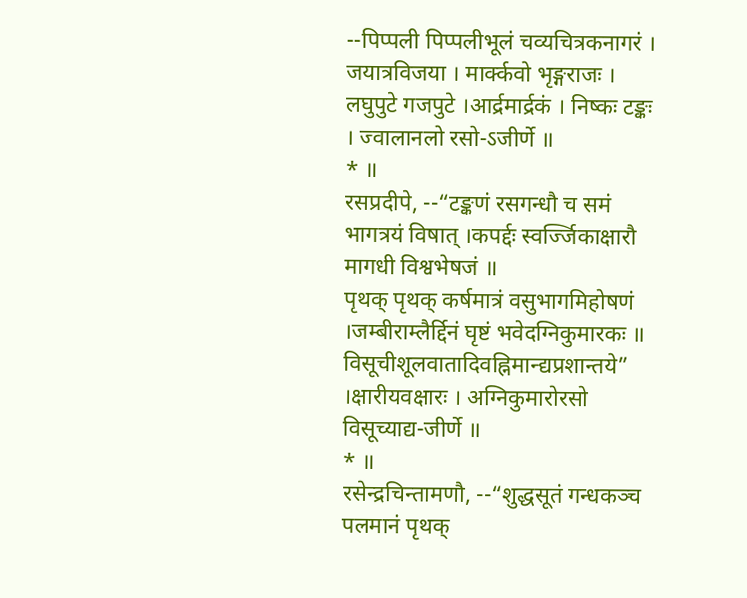--पिप्पली पिप्पलीभूलं चव्यचित्रकनागरं । जयात्रविजया । मार्क्कवो भृङ्गराजः । लघुपुटे गजपुटे ।आर्द्रमार्द्रकं । निष्कः टङ्कः । ज्वालानलो रसो-ऽजीर्णे ॥
* ॥
रसप्रदीपे, --“टङ्कणं रसगन्धौ च समं भागत्रयं विषात् ।कपर्द्दः स्वर्ज्जिकाक्षारौ मागधी विश्वभेषजं ॥
पृथक् पृथक् कर्षमात्रं वसुभागमिहोषणं ।जम्बीराम्लैर्द्दिनं घृष्टं भवेदग्निकुमारकः ॥
विसूचीशूलवातादिवह्निमान्द्यप्रशान्तये” ।क्षारीयवक्षारः । अग्निकुमारोरसो विसूच्याद्य-जीर्णे ॥
* ॥
रसेन्द्रचिन्तामणौ, --“शुद्धसूतं गन्धकञ्च पलमानं पृथक्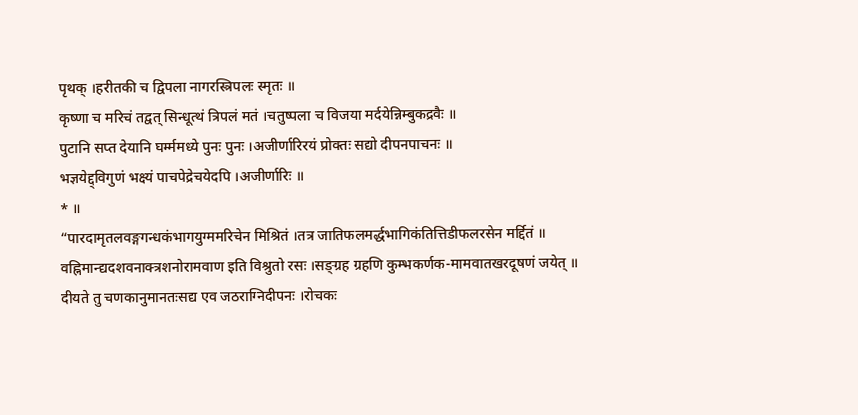पृथक् ।हरीतकी च द्विपला नागरस्त्रिपलः स्मृतः ॥
कृष्णा च मरिचं तद्वत् सिन्धूत्थं त्रिपलं मतं ।चतुष्पला च विजया मर्दयेन्निम्बुकद्रवैः ॥
पुटानि सप्त देयानि घर्म्ममध्ये पुनः पुनः ।अजीर्णारिरयं प्रोक्तः सद्यो दीपनपाचनः ॥
भज्ञयेद्द्विगुणं भक्ष्यं पाचपेद्रेचयेदपि ।अजीर्णारिः ॥
* ॥
“पारदामृतलवङ्गगन्धकंभागयुग्ममरिचेन मिश्रितं ।तत्र जातिफलमर्द्धभागिकंतित्तिडीफलरसेन मर्द्दितं ॥
वह्निमान्द्यदशवनाक्त्रशनोरामवाण इति विश्रुतो रसः ।सङ्ग्रह ग्रहणि कुम्भकर्णक-मामवातखरदूषणं जयेत् ॥
दीयते तु चणकानुमानतःसद्य एव जठराग्निदीपनः ।रोचकः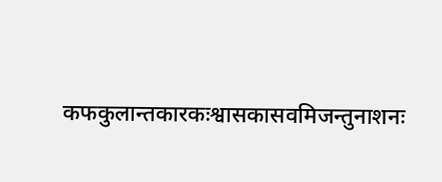कफकुलान्तकारकःश्वासकासवमिजन्तुनाशनः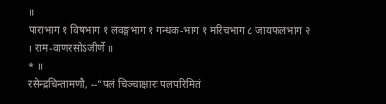॥
पाराभाग १ विषभाग १ लवङ्गभाग १ गन्धक-भाग १ मरिचभाग ८ जायफलभाग २ । राम-वाणरसोऽजीर्णे ॥
* ॥
रसेन्द्रचिन्तामणौ, --“पलं चिञ्चाक्षारः पलपरिमितं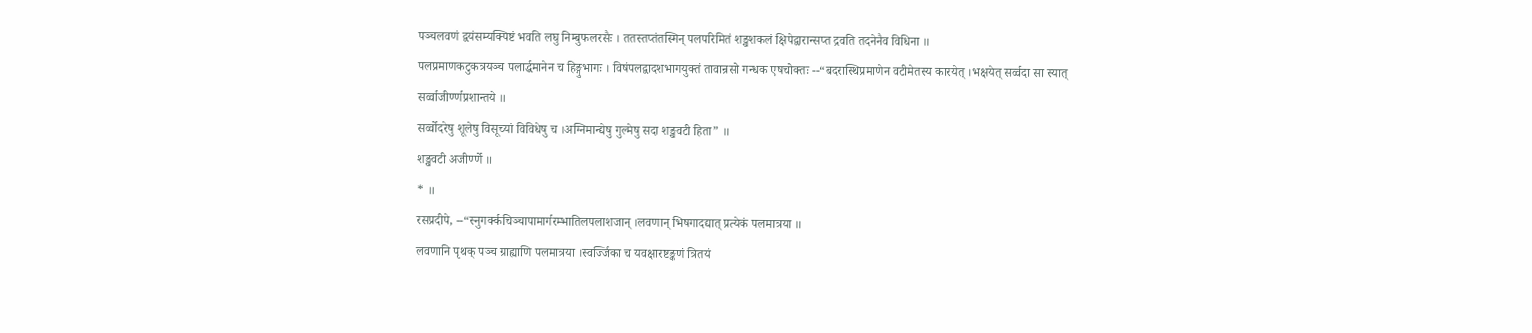पञ्चलवणं द्वयंसम्यक्पिष्टं भवति लघु निम्बुफलरसैः । ततस्तप्तंतस्मिन् पलपरिमितं शङ्खशकलं क्षिपेद्वारान्सप्त द्रवति तदनेनैव विधिना ॥
पलप्रमाणकटुकत्रयञ्च पलार्द्धमानेन च हिङ्गुभागः । विषंपलद्वादशभागयुक्तं तावान्रसो गन्धक एषचोक्तः --“बदरास्थिप्रमाणेन वटीमेतस्य कारयेत् ।भक्षयेत् सर्व्वदा सा स्यात् सर्व्वाजीर्ण्णप्रशान्तये ॥
सर्व्वोदरेषु शूलेषु विसूच्यां विविधेषु च ।अग्निमान्द्येषु गुल्मेषु सदा शङ्खवटी हिता” ॥
शङ्खवटी अजीर्ण्णे ॥
* ॥
रसप्रदीपे, --“स्नुगर्क्कचिञ्चापामार्गरम्भातिलपलाशजान् ।लवणान् भिषगादद्यात् प्रत्येकं पलमात्रया ॥
लवणानि पृथक् पञ्च ग्राह्याणि पलमात्रया ।स्वर्ज्जिका च यवक्षारष्टङ्कणं त्रितयं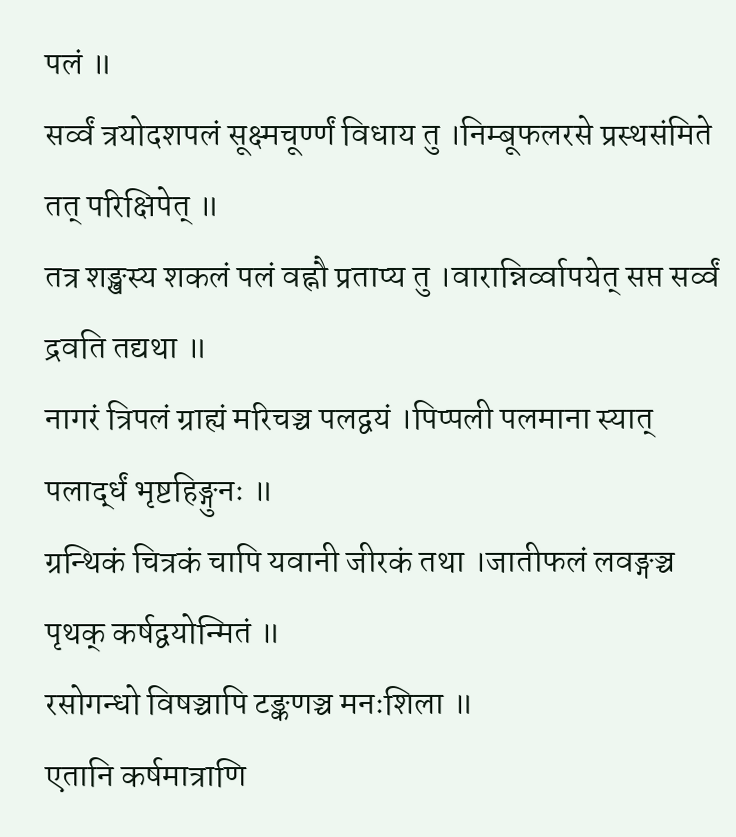पलं ॥
सर्व्वं त्रयोदशपलं सूक्ष्मचूर्ण्णं विधाय तु ।निम्बूफलरसे प्रस्थसंमिते तत् परिक्षिपेत् ॥
तत्र शङ्खस्य शकलं पलं वह्नौ प्रताप्य तु ।वारान्निर्व्वापयेत् सप्त सर्व्वं द्रवति तद्यथा ॥
नागरं त्रिपलं ग्राह्यं मरिचञ्च पलद्वयं ।पिप्पली पलमाना स्यात् पलार्द्धं भृष्टहिङ्गुनः ॥
ग्रन्थिकं चित्रकं चापि यवानी जीरकं तथा ।जातीफलं लवङ्गञ्च पृथक् कर्षद्वयोन्मितं ॥
रसोगन्धो विषञ्चापि टङ्कणञ्च मनःशिला ॥
एतानि कर्षमात्राणि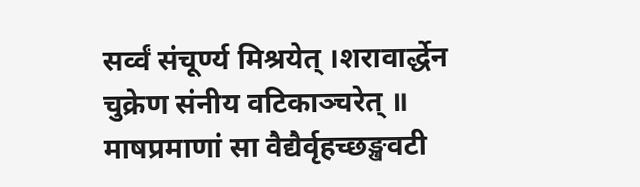सर्व्वं संचूर्ण्य मिश्रयेत् ।शरावार्द्धेन चुक्रेण संनीय वटिकाञ्चरेत् ॥
माषप्रमाणां सा वैद्यैर्वृहच्छङ्खवटी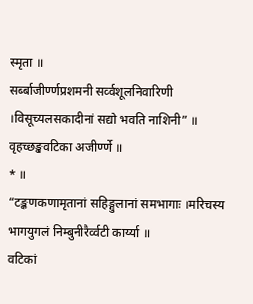स्मृता ॥
सर्ब्बाजीर्ण्णप्रशमनी सर्व्वशूलनिवारिणी ।विसूच्यलसकादीनां सद्यो भवति नाशिनी” ॥
वृहच्छङ्खवटिका अजीर्ण्णे ॥
* ॥
“टङ्कणकणामृतानां सहिङ्गुलानां समभागाः ।मरिचस्य भागयुगलं निम्बुनीरैर्व्वटी कार्य्या ॥
वटिकां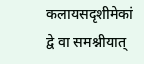कलायसदृशीमेकां द्वे वा समश्नीयात्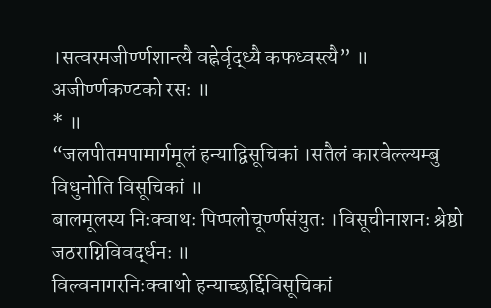।सत्वरमजीर्ण्णशान्त्यै वह्नेर्वृद्ध्यै कफध्वस्त्यै” ॥
अजीर्ण्णकण्टको रसः ॥
* ॥
“जलपीतमपामार्गमूलं हन्याद्विसूचिकां ।सतैलं कारवेल्ल्यम्बु विधुनोति विसूचिकां ॥
बालमूलस्य निःक्वाथः पिप्पलोचूर्ण्णसंयुतः ।विसूचीनाशनः श्रेष्ठो जठराग्निविवर्द्धनः ॥
विल्वनागरनिःक्वाथो हन्याच्छर्द्दिविसूचिकां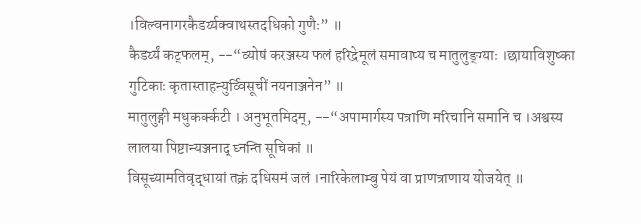।विल्वनागरकैडर्य्यक्वाथस्तदधिको गुणैः” ॥
कैडर्य्यं कट्फलम्, --“व्योषं करञ्जस्य फलं हरिद्रेमूलं समावाप्य च मातुलुङ्ग्याः ।छायाविशुष्का गुटिकाः कृतास्ताहन्युर्व्विसूचीं नयनाञ्जनेन” ॥
मातुलुङ्गी मधुकर्क्कटी । अनुभूतमिदम्, --“अपामार्गस्य पत्राणि मरिचानि समानि च ।अश्वस्य लालया पिष्टान्यञ्जनाद् घ्नन्ति सूचिकां ॥
विसूच्यामतिवृद्धायां तक्रं दधिसमं जलं ।नारिकेलाम्बु पेयं वा प्राणत्राणाय योजयेत् ॥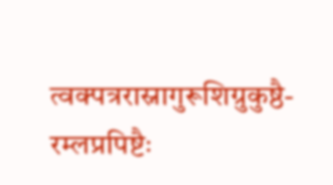त्वक्पत्ररास्नागुरूशिग्रुकुष्ठै-रम्लप्रपिष्टैः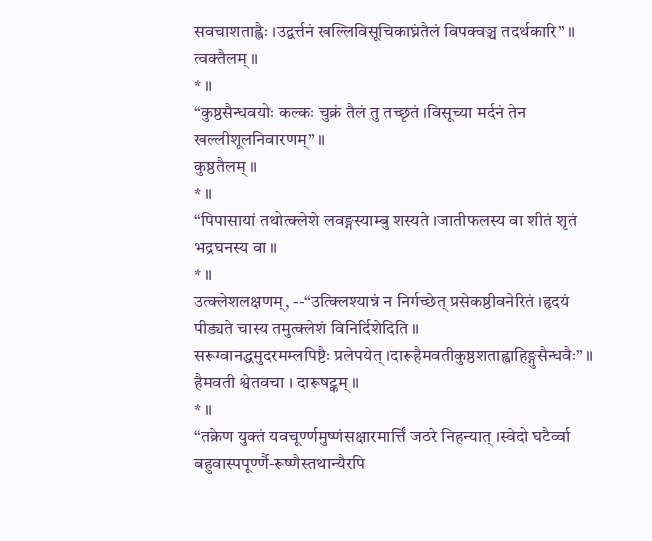सवचाशताह्वैः ।उद्वर्त्तनं खल्लिविसूचिकाघ्नंतैलं विपक्वञ्च तदर्थकारि” ॥
त्वक्तैलम् ॥
* ॥
“कुष्ठसैन्धवयोः कल्कः चुक्रं तैलं तु तच्छृतं ।विसूच्या मर्दनं तेन खल्लीशूलनिवारणम्” ॥
कुष्ठतैलम् ॥
* ॥
“पिपासायां तथोत्क्लेशे लवङ्गस्याम्बु शस्यते ।जातीफलस्य वा शीतं शृतं भद्रघनस्य वा ॥
* ॥
उत्क्लेशलक्षणम्, --“उत्क्लिश्यान्नं न निर्गच्छेत् प्रसेकष्ठीवनेरितं ।हृदयं पीड्यते चास्य तमुत्क्लेशं विनिर्दिशेदिति ॥
सरूग्वानद्धमुदरमम्लपिष्टैः प्रलेपयेत् ।दारूहैमवतीकुष्ठशताह्वाहिङ्गुसैन्धवैः” ॥
हैमवती श्वेतवचा । दारूषट्कम् ॥
* ॥
“तक्रेण युक्तं यवचूर्ण्णमुष्णंसक्षारमार्त्तिं जठरे निहन्यात् ।स्वेदो घटैर्व्वा बहुवास्पपूर्ण्णै-रूष्णैस्तथान्यैरपि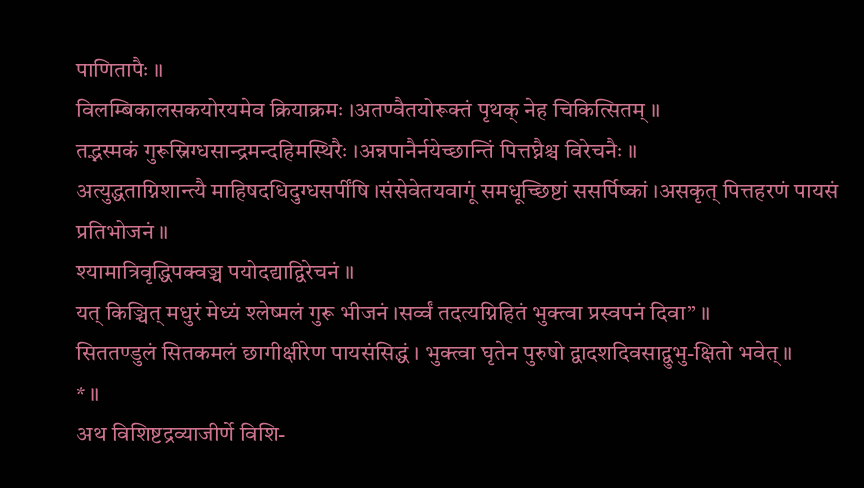पाणितापैः ॥
विलम्बिकालसकयोरयमेव क्रियाक्रमः ।अतण्वैतयोरूक्तं पृथक् नेह चिकित्सितम् ॥
तद्भस्मकं गुरूस्निग्धसान्द्रमन्दहिमस्थिरैः ।अन्नपानैर्नयेच्छान्तिं पित्तघ्नैश्च विरेचनैः ॥
अत्युद्धताग्निशान्त्यै माहिषदधिदुग्धसर्पींषि ।संसेवेतयवागूं समधूच्छिष्टां ससर्पिष्कां ।असकृत् पित्तहरणं पायसं प्रतिभोजनं ॥
श्यामात्रिवृद्धिपक्वञ्च पयोदद्याद्विरेचनं ॥
यत् किञ्चित् मधुरं मेध्यं श्लेष्मलं गुरू भीजनं ।सर्व्वं तदत्यग्निहितं भुक्त्वा प्रस्वपनं दिवा” ॥
सिततण्डुलं सितकमलं छागीक्षीरेण पायसंसिद्धं । भुक्त्वा घृतेन पुरुषो द्वादशदिवसाद्वुभु-क्षितो भवेत् ॥
* ॥
अथ विशिष्टद्रव्याजीर्णे विशि-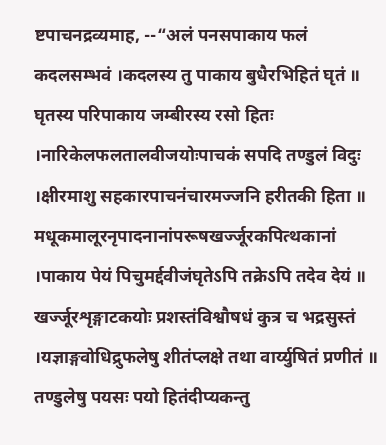ष्टपाचनद्रव्यमाह, --“अलं पनसपाकाय फलं कदलसम्भवं ।कदलस्य तु पाकाय बुधैरभिहितं घृतं ॥
घृतस्य परिपाकाय जम्बीरस्य रसो हितः ।नारिकेलफलतालवीजयोःपाचकं सपदि तण्डुलं विदुः ।क्षीरमाशु सहकारपाचनंचारमज्जनि हरीतकी हिता ॥
मधूकमालूरनृपादनानांपरूषखर्ज्जूरकपित्थकानां ।पाकाय पेयं पिचुमर्द्दवीजंघृतेऽपि तक्रेऽपि तदेव देयं ॥
खर्ज्जूरशृङ्गाटकयोः प्रशस्तंविश्वौषधं कुत्र च भद्रसुस्तं ।यज्ञाङ्गवोधिद्रुफलेषु शीतंप्लक्षे तथा वार्य्युषितं प्रणीतं ॥
तण्डुलेषु पयसः पयो हितंदीप्यकन्तु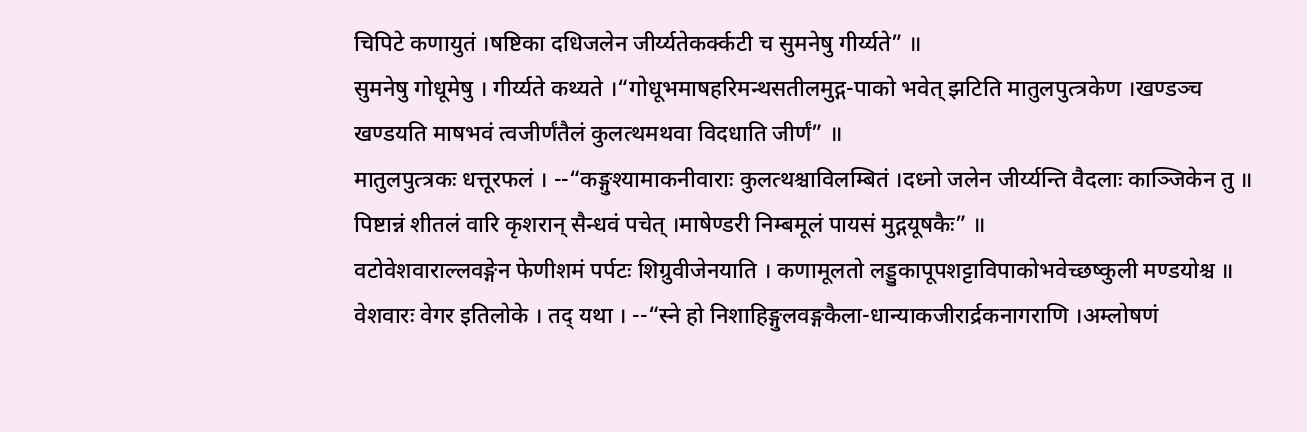चिपिटे कणायुतं ।षष्टिका दधिजलेन जीर्य्यतेकर्क्कटी च सुमनेषु गीर्य्यते” ॥
सुमनेषु गोधूमेषु । गीर्य्यते कथ्यते ।“गोधूभमाषहरिमन्थसतीलमुद्ग-पाको भवेत् झटिति मातुलपुत्त्रकेण ।खण्डञ्च खण्डयति माषभवं त्वजीर्णंतैलं कुलत्थमथवा विदधाति जीर्णं” ॥
मातुलपुत्त्रकः धत्तूरफलं । --“कङ्गुश्यामाकनीवाराः कुलत्थश्चाविलम्बितं ।दध्नो जलेन जीर्य्यन्ति वैदलाः काञ्जिकेन तु ॥
पिष्टान्नं शीतलं वारि कृशरान् सैन्धवं पचेत् ।माषेण्डरी निम्बमूलं पायसं मुद्गयूषकैः” ॥
वटोवेशवाराल्लवङ्गेन फेणीशमं पर्पटः शिग्रुवीजेनयाति । कणामूलतो लड्डुकापूपशट्टाविपाकोभवेच्छष्कुली मण्डयोश्च ॥
वेशवारः वेगर इतिलोके । तद् यथा । --“स्ने हो निशाहिङ्गुलवङ्गकैला-धान्याकजीरार्द्रकनागराणि ।अम्लोषणं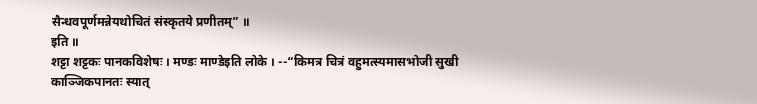सैन्धवपूर्णमन्नेयथोचितं संस्कृतये प्रणीतम्” ॥
इति ॥
शट्टा शट्टकः पानकविशेषः । मण्डः माण्डेइति लोके । --“किमत्र चित्रं वहुमत्स्यमासभोजी सुखी काञ्जिकपानतः स्यात्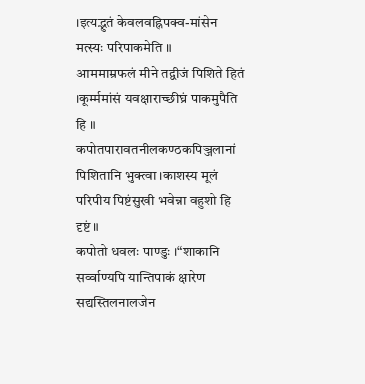।इत्यद्भुतं केवलवह्निपक्व-मांसेन मत्स्यः परिपाकमेति ॥
आममाम्रफलं मीने तद्वीजं पिशिते हितं ।कूर्म्ममांसं यवक्षाराच्छीघ्रं पाकमुपैति हि ॥
कपोतपारावतनीलकण्ठकपिञ्जलानां पिशितानि भुक्त्वा ।काशस्य मूलं परिपीय पिष्टंसुखी भवेन्ना वहुशो हि दृष्टं ॥
कपोतो धवलः पाण्डुः ।“शाकानि सर्व्वाण्यपि यान्तिपाकं क्षारेण सद्यस्तिलनालजेन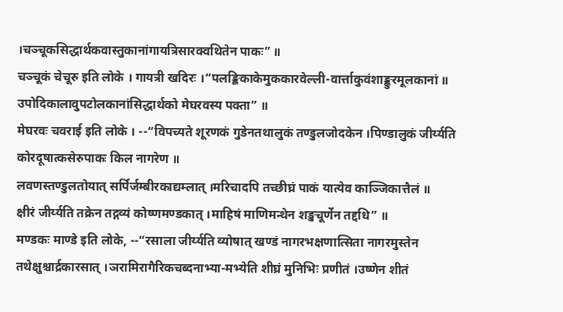।चञ्चूकसिद्धार्थकवास्तुकानांगायत्रिसारक्वथितेन पाकः” ॥
चञ्चूकं चेचूरु इति लोके । गायत्री खदिरः ।“पलङ्किकाकेमुककारवेल्ली-वार्त्ताकुवंशाङ्कुरमूलकानां ॥
उपोदिकालावुपटोलकानांसिद्धार्थको मेघरवस्य पक्ता” ॥
मेघरवः चवराई इति लोके । --“विपच्यते शूरणकं गुडेनतथालुकं तण्डुलजोदकेन ।पिण्डालुकं जीर्य्यति कोरदूषात्कसेरुपाकः किल नागरेण ॥
लवणस्तण्डुलतोयात् सर्पिर्जम्बीरकाद्यम्लात् ।मरिचादपि तच्छीघ्रं पाकं यात्येव काञ्जिकात्तैलं ॥
क्षीरं जीर्य्यति तक्रेन तद्गव्यं कोष्णमण्डकात् ।माहिषं माणिमन्थेन शङ्खचूर्णेन तद्दधि” ॥
मण्डकः माण्डे इति लोके, --“रसाला जीर्य्यति व्योषात् खण्डं नागरभक्षणात्सिता नागरमुस्तेन तथेक्षुश्चार्द्रकारसात् ।ञरामिरागैरिकचब्दनाभ्या-मभ्येति शीघ्रं मुनिभिः प्रणीतं ।उष्णेन शीतं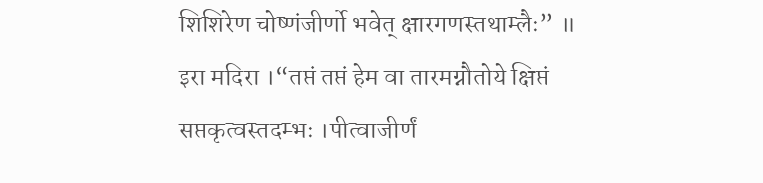शिशिरेण चोष्णंजीर्णो भवेत् क्षारगणस्तथाम्लैः” ॥
इरा मदिरा ।“तप्तं तप्तं हेम वा तारमग्नौतोये क्षिप्तं सप्तकृत्वस्तदम्भः ।पीत्वाजीर्णं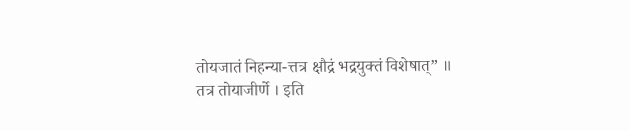तोयजातं निहन्या-त्तत्र क्षौद्रं भद्रयुक्तं विशेषात्” ॥
तत्र तोयाजीर्णे । इति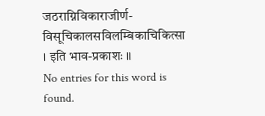जठराग्निविकाराजीर्ण-विसूचिकालसविलम्बिकाचिकित्सा । इति भाव-प्रकाशः ॥
No entries for this word is found.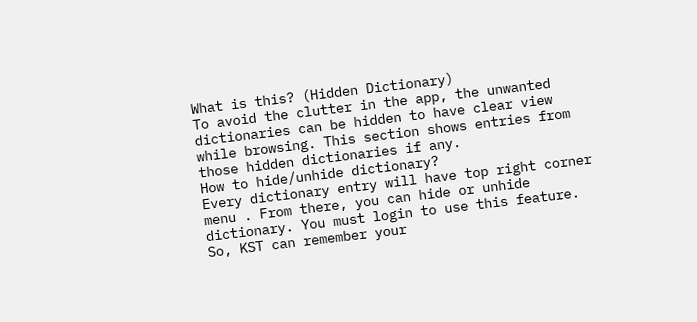What is this? (Hidden Dictionary)
To avoid the clutter in the app, the unwanted dictionaries can be hidden to have clear view while browsing. This section shows entries from those hidden dictionaries if any.
How to hide/unhide dictionary?
Every dictionary entry will have top right corner menu . From there, you can hide or unhide dictionary. You must login to use this feature. So, KST can remember your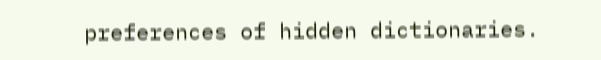preferences of hidden dictionaries.